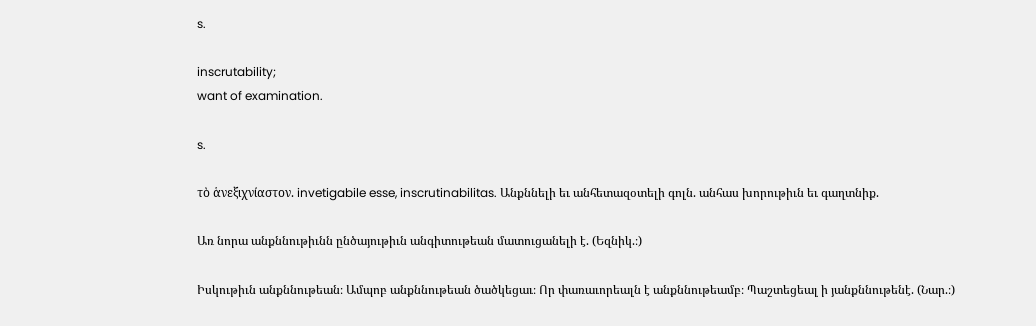s.

inscrutability;
want of examination.

s.

τὸ ἁνεξιχνίαστον. invetigabile esse, inscrutinabilitas. Անքննելի եւ անհետազօտելի գոլն. անհաս խորութիւն եւ գաղտնիք.

Առ նորա անքննութիւնն ընծայութիւն անգիտութեան մատուցանելի է. (Եզնիկ.։)

Իսկութիւն անքննութեան։ Ամպոբ անքննութեան ծածկեցաւ։ Որ փառաւորեալն է անքննութեամբ։ Պաշտեցեալ ի յանքննութենէ. (Նար.։)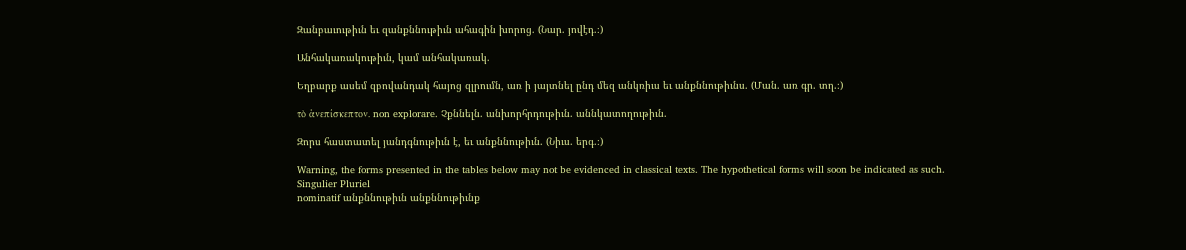Զանբաւութիւն եւ զանքննութիւն ահագին խորոց. (Նար. յովէդ.։)

Անհակառակութիւն, կամ անհակառակ.

Եղբարք ասեմ զբովանդակ հայոց զլրումն, առ ի յայտնել ընդ մեզ անկռիւս եւ անքննութիւնս. (Ման. առ գր. տղ.։)

τὸ ἁνεπίσκεπτον. non explorare. Չքննելն. անխորհրդութիւն. աննկատողութիւն.

Զորս հաստատել յանդգնութիւն է, եւ անքննութիւն. (Նիւս. երգ.։)

Warning, the forms presented in the tables below may not be evidenced in classical texts. The hypothetical forms will soon be indicated as such.
Singulier Pluriel
nominatif անքննութիւն անքննութիւնք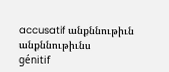accusatif անքննութիւն անքննութիւնս
génitif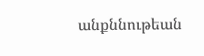անքննութեան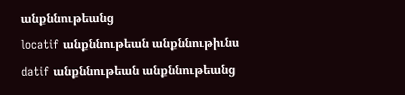անքննութեանց
locatif անքննութեան անքննութիւնս
datif անքննութեան անքննութեանց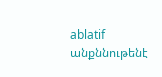ablatif անքննութենէ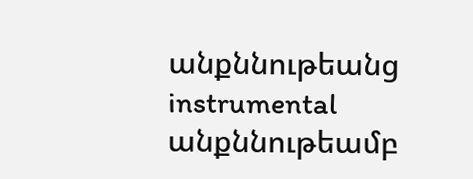անքննութեանց
instrumental անքննութեամբ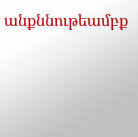անքննութեամբք